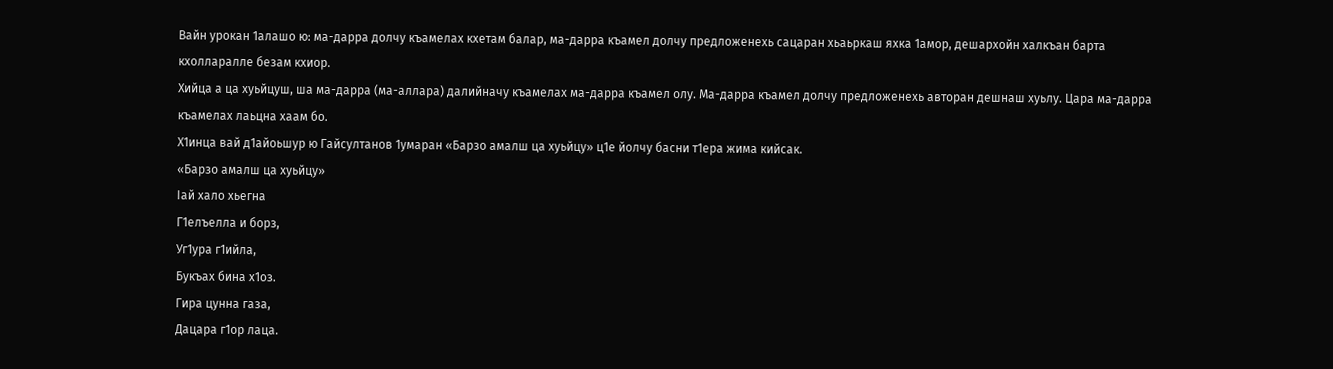Вайн урокан 1алашо ю: ма-дарра долчу къамелах кхетам балар, ма-дарра къамел долчу предложенехь сацаран хьаьркаш яхка 1амор, дешархойн халкъан барта кхолларалле безам кхиор.
Хийца а ца хуьйцуш, ша ма-дарра (ма-аллара) далийначу къамелах ма-дарра къамел олу. Ма-дарра къамел долчу предложенехь авторан дешнаш хуьлу. Цара ма-дарра къамелах лаьцна хаам бо.
Х1инца вай д1айоьшур ю Гайсултанов 1умаран «Барзо амалш ца хуьйцу» ц1е йолчу басни т1ера жима кийсак.
«Барзо амалш ца хуьйцу»
Iай хало хьегна
Г1елъелла и борз,
Уг1ура г1ийла,
Букъах бина х1оз.
Гира цунна газа,
Дацара г1ор лаца.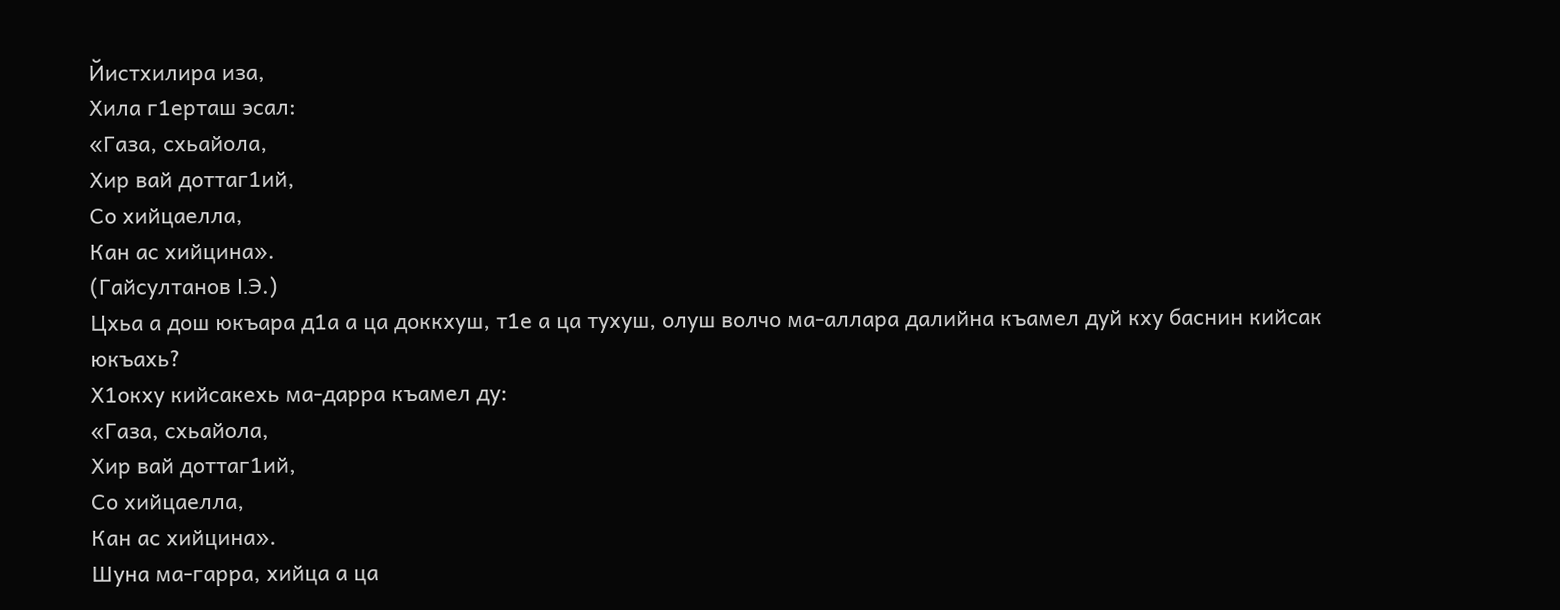Йистхилира иза,
Хила г1ерташ эсал:
«Газа, схьайола,
Хир вай доттаг1ий,
Со хийцаелла,
Кан ас хийцина».
(Гайсултанов I.Э.)
Цхьа а дош юкъара д1а а ца доккхуш, т1е а ца тухуш, олуш волчо ма-аллара далийна къамел дуй кху баснин кийсак юкъахь?
Х1окху кийсакехь ма-дарра къамел ду:
«Газа, схьайола,
Хир вай доттаг1ий,
Со хийцаелла,
Кан ас хийцина».
Шуна ма-гарра, хийца а ца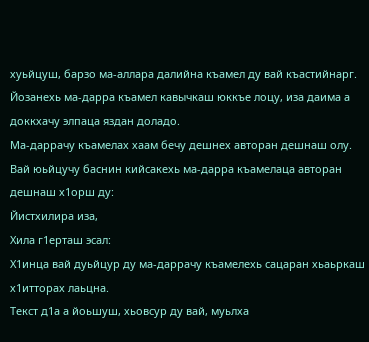хуьйцуш, барзо ма-аллара далийна къамел ду вай къастийнарг.
Йозанехь ма-дарра къамел кавычкаш юккъе лоцу, иза даима а доккхачу элпаца яздан доладо.
Ма-даррачу къамелах хаам бечу дешнех авторан дешнаш олу.
Вай юьйцучу баснин кийсакехь ма-дарра къамелаца авторан дешнаш х1орш ду:
Йистхилира иза,
Хила г1ерташ эсал:
Х1инца вай дуьйцур ду ма-даррачу къамелехь сацаран хьаьркаш х1итторах лаьцна.
Текст д1а а йоьшуш, хьовсур ду вай, муьлха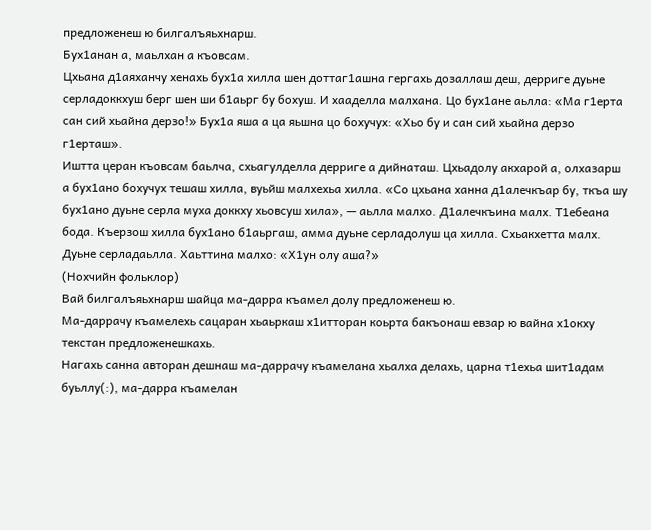предложенеш ю билгалъяьхнарш.
Бух1анан а, маьлхан а къовсам.
Цхьана д1аяханчу хенахь бух1а хилла шен доттаг1ашна гергахь дозаллаш деш, дерриге дуьне серладоккхуш берг шен ши б1аьрг бу бохуш. И хааделла малхана. Цо бух1ане аьлла: «Ма г1ерта сан сий хьайна дерзо!» Бух1а яша а ца яьшна цо бохучух: «Хьо бу и сан сий хьайна дерзо г1ерташ».
Иштта церан къовсам баьлча, схьагулделла дерриге а дийнаташ. Цхьадолу акхарой а, олхазарш а бух1ано бохучух тешаш хилла, вуьйш малхехьа хилла. «Со цхьана ханна д1алечкъар бу, ткъа шу бух1ано дуьне серла муха доккху хьовсуш хила», — аьлла малхо. Д1алечкъина малх. Т1ебеана бода. Къерзош хилла бух1ано б1аьргаш, амма дуьне серладолуш ца хилла. Схьакхетта малх. Дуьне серладаьлла. Хаьттина малхо: «Х1ун олу аша?»
(Нохчийн фольклор)
Вай билгалъяьхнарш шайца ма-дарра къамел долу предложенеш ю.
Ма-даррачу къамелехь сацаран хьаьркаш х1итторан коьрта бакъонаш евзар ю вайна х1окху текстан предложенешкахь.
Нагахь санна авторан дешнаш ма-даррачу къамелана хьалха делахь, царна т1ехьа шит1адам буьллу(:), ма-дарра къамелан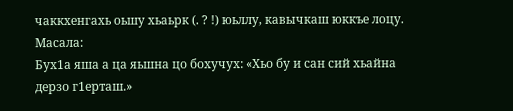чаккхенгахь оьшу хьаьрк (. ? !) юьллу, кавычкаш юккъе лоцу. Масала:
Бух1а яша а ца яьшна цо бохучух: «Хьо бу и сан сий хьайна дерзо г1ерташ.»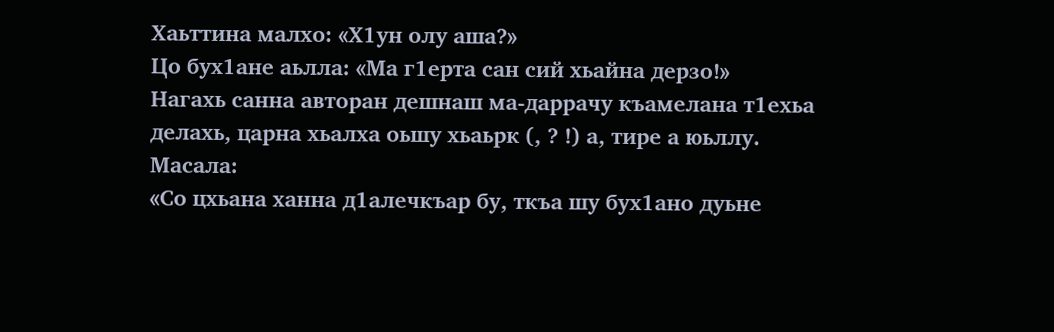Хаьттина малхо: «Х1ун олу аша?»
Цо бух1ане аьлла: «Ма г1ерта сан сий хьайна дерзо!»
Нагахь санна авторан дешнаш ма-даррачу къамелана т1ехьа делахь, царна хьалха оьшу хьаьрк (, ? !) а, тире а юьллу. Масала:
«Со цхьана ханна д1алечкъар бу, ткъа шу бух1ано дуьне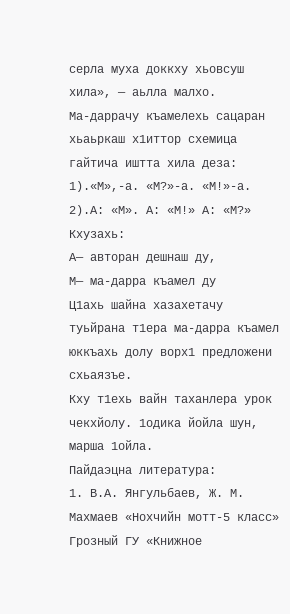серла муха доккху хьовсуш хила», — аьлла малхо.
Ма-даррачу къамелехь сацаран хьаьркаш х1иттор схемица гайтича иштта хила деза:
1).«М»,-а. «М?»-а. «М!»-а.
2).А: «М». А: «М!» А: «М?»
Кхузахь:
А— авторан дешнаш ду,
М— ма-дарра къамел ду
Ц1ахь шайна хазахетачу туьйрана т1ера ма-дарра къамел юккъахь долу ворх1 предложени схьаязъе.
Кху т1ехь вайн таханлера урок чекхйолу. 1одика йойла шун, марша 1ойла.
Пайдаэцна литература:
1. В.А. Янгульбаев, Ж. М. Махмаев «Нохчийн мотт-5 класс» Грозный ГУ «Книжное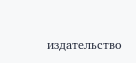издательство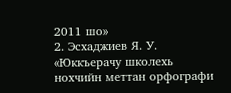2011 шо»
2. Эсхаджиев Я. У. «Юккъерачу школехь нохчийн меттан орфографи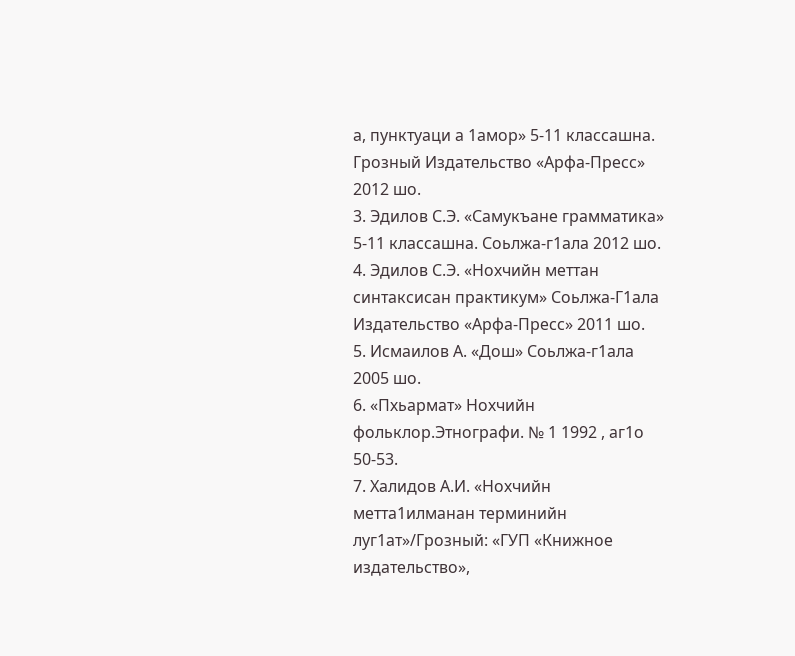а, пунктуаци а 1амор» 5-11 классашна. Грозный Издательство «Арфа-Пресс» 2012 шо.
3. Эдилов С.Э. «Самукъане грамматика» 5-11 классашна. Соьлжа-г1ала 2012 шо.
4. Эдилов С.Э. «Нохчийн меттан синтаксисан практикум» Соьлжа-Г1ала Издательство «Арфа-Пресс» 2011 шо.
5. Исмаилов А. «Дош» Соьлжа-г1ала 2005 шо.
6. «Пхьармат» Нохчийн фольклор.Этнографи. № 1 1992 , аг1о 50-53.
7. Халидов А.И. «Нохчийн метта1илманан терминийн луг1ат»/Грозный: «ГУП «Книжное издательство»,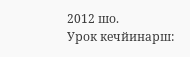2012 шо.
Урок кечйинарш: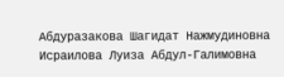Абдуразакова Шагидат Нажмудиновна
Исраилова Луиза Абдул-Галимовна